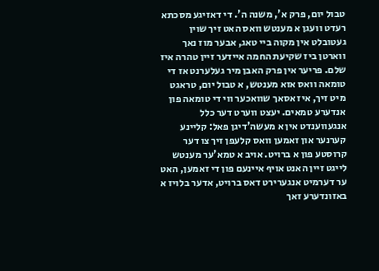טבול יום, פרק א', משנה ה'. די דאזיגע מסכתא רעדט וועגן א מענטש וואס האט זיך שוין געטובלט אין מקוה ביי טאג, אבער מוז נאך ווארטן ביז שקיעת החמה איידער זיין טהרה איז שלם. פריער אין פרק האבן מיר געלערנט אז די טומאה וואס אזא מענטש, א טבול יום, טראגט מיט זיך, איז אסאך שוואכער ווי די טומאה פון אנדערע טמאים. יעצט ווערט דער כלל אנגעווענדט אין א מעשה'דיגן פאל: קליינע קערנער און זאמען וואס קלעפן זיך צו דער קרוסטע פון א ברויט. אויב א טמא'ער מענטש לייגט זיין האנט אויף איינעם פון די זאמען, האט ער דערמיט אנגערירט דאס ברויט, אדער בלויז א באזונדערע זאך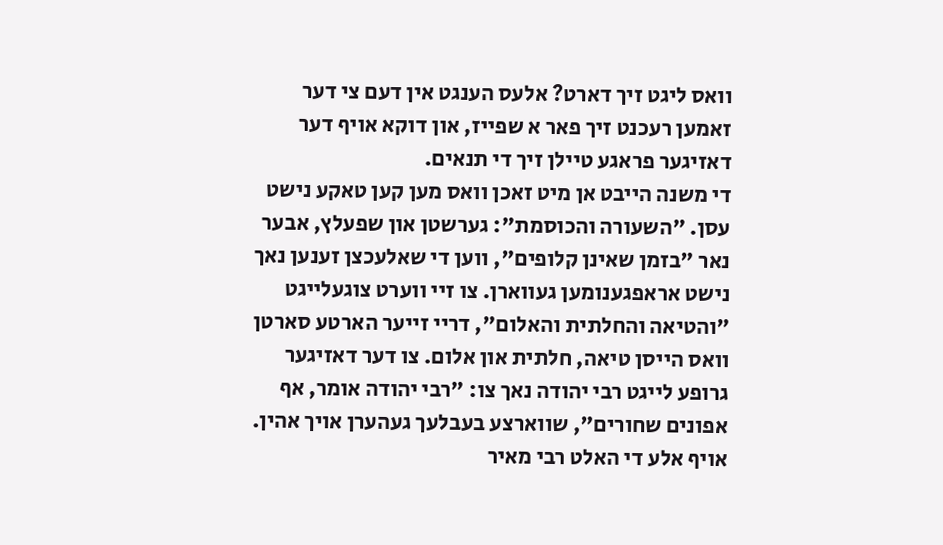וואס ליגט זיך דארט? אלעס הענגט אין דעם צי דער זאמען רעכנט זיך פאר א שפייז, און דוקא אויף דער דאזיגער פראגע טיילן זיך די תנאים.
די משנה הייבט אן מיט זאכן וואס מען קען טאקע נישט עסן. "השעורה והכוסמת": גערשטן און שפעלץ, אבער נאר "בזמן שאינן קלופים", ווען די שאלעכצן זענען נאך נישט אראפגענומען געווארן. צו זיי ווערט צוגעלייגט "והטיאה והחלתית והאלום", דריי זייער הארטע סארטן וואס הייסן טיאה, חלתית און אלום. צו דער דאזיגער גרופע לייגט רבי יהודה נאך צו: "רבי יהודה אומר, אף אפונים שחורים", שווארצע בעבלעך געהערן אויך אהין.
אויף אלע די האלט רבי מאיר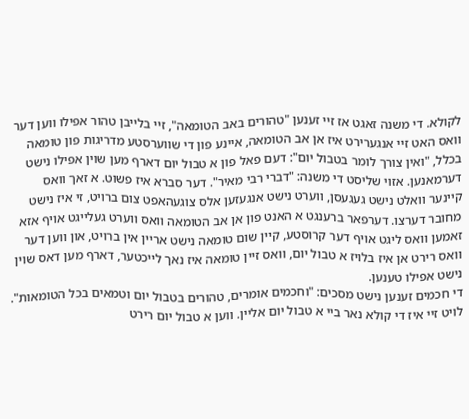לקולא. די משנה זאגט אז זיי זענען "טהורים באב הטומאה", זיי בלייבן טהור אפילו ווען דער וואס האט זיי אנגערירט איז אן אב הטומאה, איינע פון די שווערסטע מדריגות פון טומאה בכלל, "ואין צורך לומר בטבול יום": דעם פאל פון א טבול יום דארף מען שוין אפילו נישט דערמאנען. אזוי שליסט די משנה: "דברי רבי מאיר". דער סברא איז פשוט. א זאך וואס קיינער וואלט נישט געגעסן, ווערט נישט אנגעזען אלס צוגעהאפט צום ברויט, זי איז נישט מחובר דערצו. דערפאר ברענגט א האנט פון אן אב הטומאה וואס ווערט געלייגט אויף אזא זאמען וואס ליגט אויף דער קרוסטע, קיין שום טומאה נישט אריין אין ברויט, און ווען דער וואס רירט אן איז בלויז א טבול יום, וואס זיין טומאה איז נאך לייכטער, דארף מען דאס שוין נישט אפילו טענען.
די חכמים זענען נישט מסכים: "וחכמים אומרים, טהורים בטבול יום וטמאים בכל הטומאות". לויט זיי איז די קולא נאר ביי א טבול יום אליין. ווען א טבול יום רירט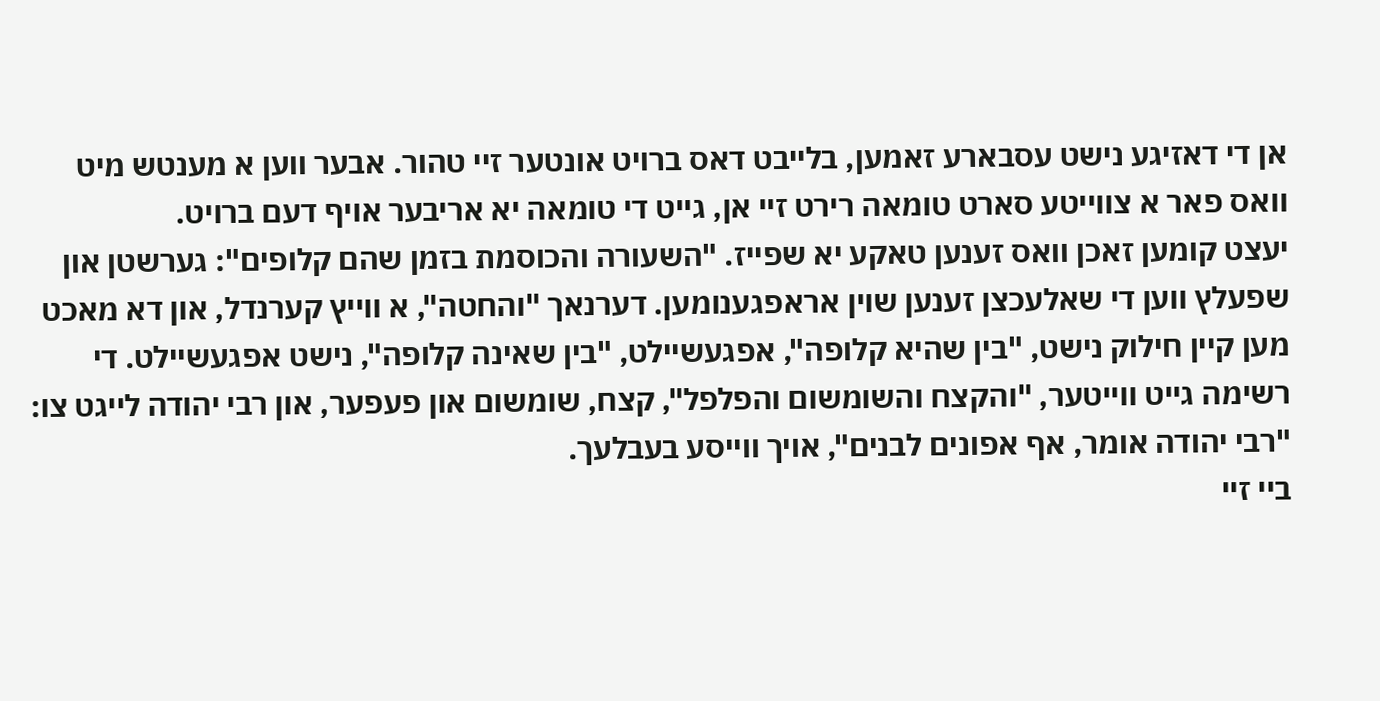אן די דאזיגע נישט עסבארע זאמען, בלייבט דאס ברויט אונטער זיי טהור. אבער ווען א מענטש מיט וואס פאר א צווייטע סארט טומאה רירט זיי אן, גייט די טומאה יא אריבער אויף דעם ברויט.
יעצט קומען זאכן וואס זענען טאקע יא שפייז. "השעורה והכוסמת בזמן שהם קלופים": גערשטן און שפעלץ ווען די שאלעכצן זענען שוין אראפגענומען. דערנאך "והחטה", א ווייץ קערנדל, און דא מאכט מען קיין חילוק נישט, "בין שהיא קלופה", אפגעשיילט, "בין שאינה קלופה", נישט אפגעשיילט. די רשימה גייט ווייטער, "והקצח והשומשום והפלפל", קצח, שומשום און פעפער, און רבי יהודה לייגט צו: "רבי יהודה אומר, אף אפונים לבנים", אויך ווייסע בעבלעך.
ביי זיי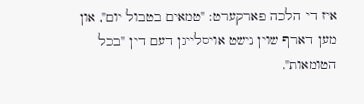איז די הלכה פארקערט: "טמאים בטבול יום", און מען דארף שוין נישט אויסלייגן דעם דין "בכל הטומאות".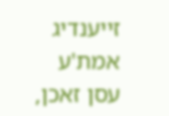זייענדיג אמת'ע עסן זאכן,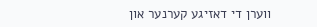ווערן די דאזיגע קערנער און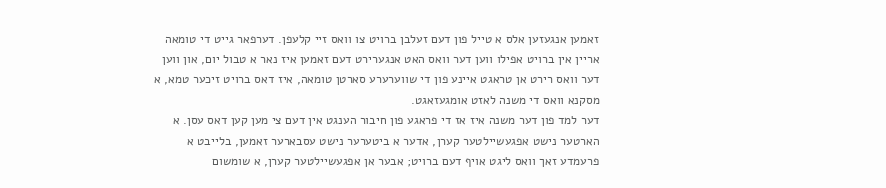זאמען אנגעזען אלס א טייל פון דעם זעלבן ברויט צו וואס זיי קלעפן. דערפאר גייט די טומאה אריין אין ברויט אפילו ווען דער וואס האט אנגערירט דעם זאמען איז נאר א טבול יום, און ווען דער וואס רירט אן טראגט איינע פון די שווערערע סארטן טומאה, איז דאס ברויט זיכער טמא, א מסקנא וואס די משנה לאזט אומגעזאגט.
דער למד פון דער משנה איז אז די פראגע פון חיבור הענגט אין דעם צי מען קען דאס עסן. א הארטער נישט אפגעשיילטער קערן, אדער א ביטערער נישט עסבארער זאמען, בלייבט א פרעמדע זאך וואס ליגט אויף דעם ברויט; אבער אן אפגעשיילטער קערן, א שומשום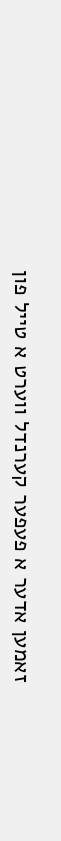זאמען אדער א פעפער קערנדל ווערט א טייל פון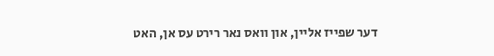דער שפייז אליין, און וואס נאר רירט עס אן, האט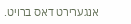אנגערירט דאס ברויט.